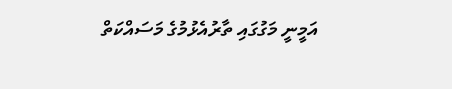އަމީނީ މަގުގައި ތާރުއެޅުމުގެ މަސައްކަތް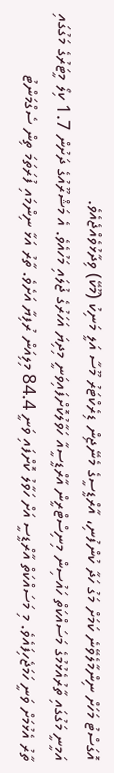އޮގަސްޓު މަހަށް ނިންމާލެވޭނެ ކަމަށް މަގު ހަދާ ކުންފުނި، އާރްޑީސީގެ މެނޭޖިން ޑިރެކްޓަރު މޫސާ އަލީ މަނިކު (މޫކޭ) ވިދާޅުވެއްޖެއެވެ.
އަމީނީ މަގުގައި ތާރުއެޅުމުގެ މަސައްކަތް ހައުސިން މިނިސްޓްރީން އާރްޑީސީއާ ހަވާލުކޮށްފައިވަނީ މިދިޔަ އަހަރުގެ ޖުލައި މަހުއެވެ. އެ މަޝްރޫއުގެ ދަށުން 1.7 ކިލޯ މީޓަރުގެ މަގުގައި ތާރު އެޅުމަށް ވަނީ ހަމަޖެހިފައެވެ. މި މަސައްކަތް އާރްޑީސީ އަށް ހަވާލު ކޮށްފައި ވަނީ 84.4 މިލިއަން ރުފިޔާ އަށެވެ. ތާރު އަޅާ ނިންމައި ފުރަތަމަ ތިން ސެގްމަންޓު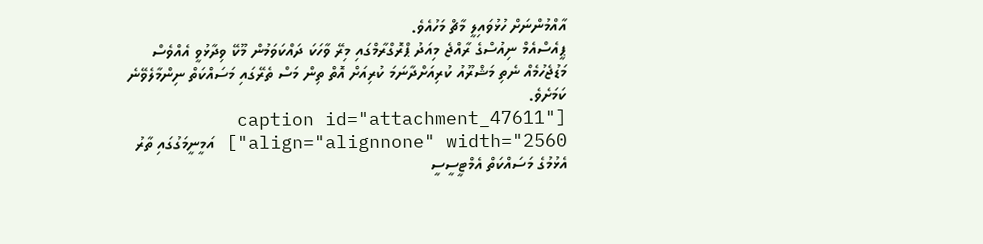އާއްމުންނަށް ހުޅުވައިލީ މާޗް މަހުއެވެ.
ޕީއެސްއެމް ނިއުސްގެ ރާއްޖެ މިއަދު ޕްރޮގްރާމްގައި މިރޭ ވާހަކަ ދައްކަވަމުން މޫކޭ ވިދާޅުވީ އެއްވެސް މަޑުޖެހުމެއް ނެތި މަޝްރޫއު ކުރިއަށްދާނަމަ ކުރިއަށް އޮތް ތިން މަސް ތެރޭގައި މަސައްކަތް ނިންމާލެވޭނެ ކަމަށެވެ.
[caption id="attachment_47611" align="alignnone" width="2560"] އަމީނީމަގުގައި ތާރު އެޅުމުގެ މަސައްކަތް އެމްޓީސީސީ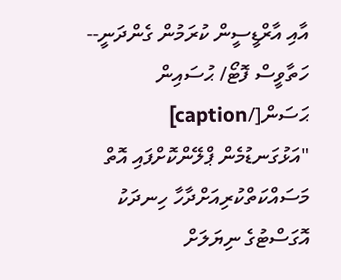އާއި އާރްޑީސީން ކުރަމުން ގެންދަނީ-- ހަތާވީސް ފޮޓޯ/ ޙުސައިން ޙަސަން[/caption]
"އަޅުގަނޑުމެން ޕްލޭންކޮށްފައި އޮތް މަސައްކަތްކުރިއަށްދާހާ ހިނދަކު އޮގަސްޓުގެ ނިޔަލަށް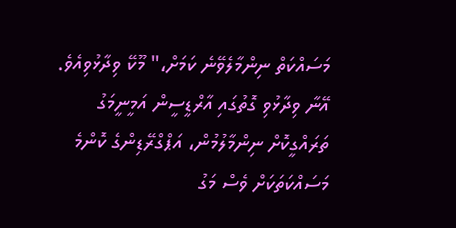މަސައްކަތް ނިންމާލެވޭނެ ކަމަށް،" މޫކޭ ވިދާޅުވިއެވެ.
އޭނާ ވިދާޅުވި ގޮތުގައި އާރްޑީސީން އަމީނީމަގު ތަރައްގީކޮށް ނިންމާލުމުން، އަޕްގްރޭޑިންގެ ކޮންމެ މަސައްކަތަކަށް ވެސް މަގު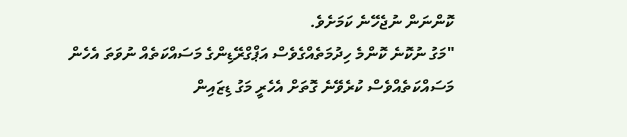ކޮންނަން ނުޖެހޭނެ ކަމަށެވެ.
"މަގު ނުކޮނެ ކޮންމެ ހިދުމަތެއްގެވެސް އަޕްގްރޭޑިންގެ މަސައްކަތެއް ނުވަތަ އެހެން މަސައްކަތެއްވެސް ކުރެވޭނެ ގޮތަށް އެހެރީ މަގު ޑިޒައިން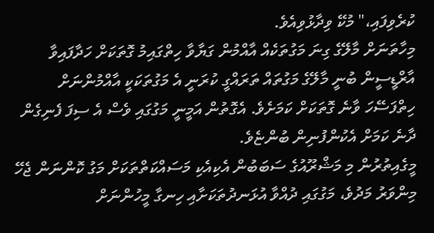ކުރެވިފައި،" މުކޭ ވިދާޅުވިއެވެ.
މިހާތަނަށް މާލޭގެ ގިނަ މަގުތަކެއް އާއްމުން ގަޔާވާ ހިތްގައިމު ގޮތަކަށް ހަދާފައިވާ އާރްޑީސީން ބުނީ މާލޭގެ މަގުތައް ތަރައްގީ ކުރަނީ އެ މަގުތަކަކީ އާއްމުންނަށް ހިތްފަސޭހަ ވާނެ ގޮތަކަށް ކަމަށެވެ. އެގޮތުން އަމީނީ މަގުގައި ވެސް އެ ސިފަ ފެނިގެން ދާނެ ކަމަށް އެކުންފުނިން ބުންޏެވެ.
މީގެއިތުރުން މި މަޝްރޫއުގެ ސަބަބުން އެކިއެކި މަސައްކަތްތަކަށް މަގު ކޮންނަން ޖެހޭ މިންވަރު މަދުވެ، މަގުގައި ދުއްވާ އުޅަނދުތަކަށާއި ހިނގާ މީހުންނަށް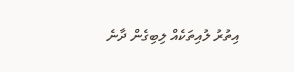އިތުރު ލުއިތަކެއް ލިބިގެން ދާނެ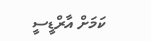ކަމަށް އާރްޑީސީ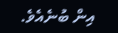އިން ބުނެއެވެ.